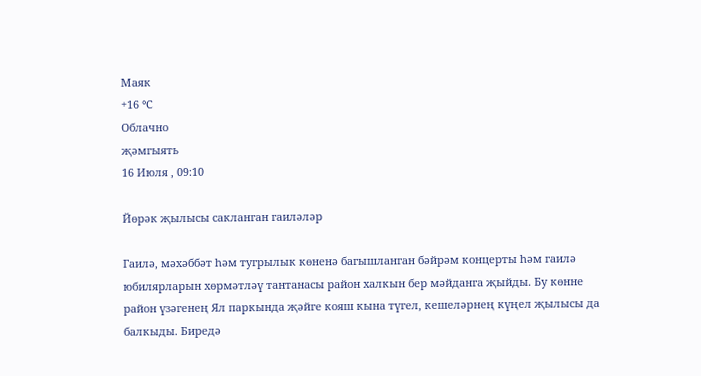Маяк
+16 °С
Облачно
җәмгыять
16 Июля , 09:10

Йөрәк җылысы сакланган гаиләләр

Гаилә, мәхәббәт һәм тугрылык көненә багышланган бәйрәм концерты һәм гаилә юбилярларын хөрмәтләү тантанасы район халкын бер мәйданга җыйды. Бу көнне район үзәгенең Ял паркында җәйге кояш кына түгел, кешеләрнең күңел җылысы да балкыды. Биредә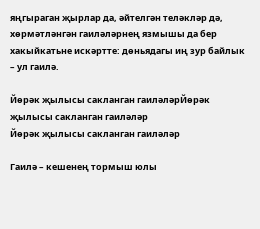яңгыраган җырлар да, әйтелгән теләкләр дә, хөрмәтләнгән гаиләләрнең язмышы да бер хакыйкатьне искәртте: дөньядагы иң зур байлык – ул гаилә.

Йөрәк җылысы сакланган гаиләләрЙөрәк җылысы сакланган гаиләләр
Йөрәк җылысы сакланган гаиләләр

Гаилә – кешенең тормыш юлы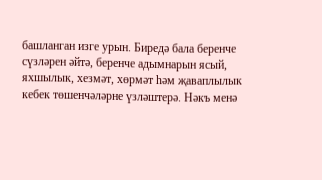башланган изге урын. Биредә бала беренче сүзләрен әйтә, беренче адымнарын ясый, яхшылык, хезмәт, хөрмәт һәм җаваплылык кебек төшенчәләрне үзләштерә. Нәкъ менә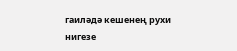гаиләдә кешенең рухи нигезе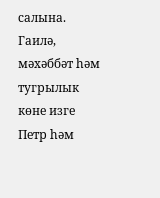салына. Гаилә, мәхәббәт һәм тугрылык көне изге Петр һәм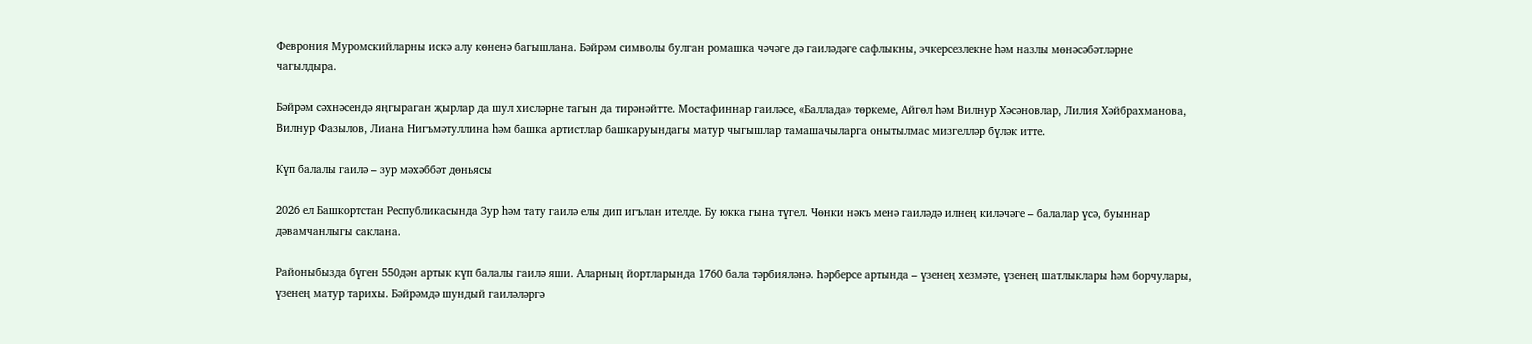Феврония Муромскийларны искә алу көненә багышлана. Бәйрәм символы булган ромашка чәчәге дә гаиләдәге сафлыкны, эчкерсезлекне һәм назлы мөнәсәбәтләрне чагылдыра.

Бәйрәм сәхнәсендә яңгыраган җырлар да шул хисләрне тагын да тирәнәйтте. Мостафиннар гаиләсе, «Баллада» төркеме, Айгөл һәм Вилнур Хәсәновлар, Лилия Хәйбрахманова, Вилнур Фазылов, Лиана Нигъмәтуллина һәм башка артистлар башкаруындагы матур чыгышлар тамашачыларга онытылмас мизгелләр бүләк итте.

Күп балалы гаилә – зур мәхәббәт дөньясы

2026 ел Башкортстан Республикасында Зур һәм тату гаилә елы дип игълан ителде. Бу юкка гына түгел. Чөнки нәкъ менә гаиләдә илнең киләчәге – балалар үсә, буыннар дәвамчанлыгы саклана.

Районыбызда бүген 550дән артык күп балалы гаилә яши. Аларның йортларында 1760 бала тәрбияләнә. Һәрберсе артында – үзенең хезмәте, үзенең шатлыклары һәм борчулары, үзенең матур тарихы. Бәйрәмдә шундый гаиләләргә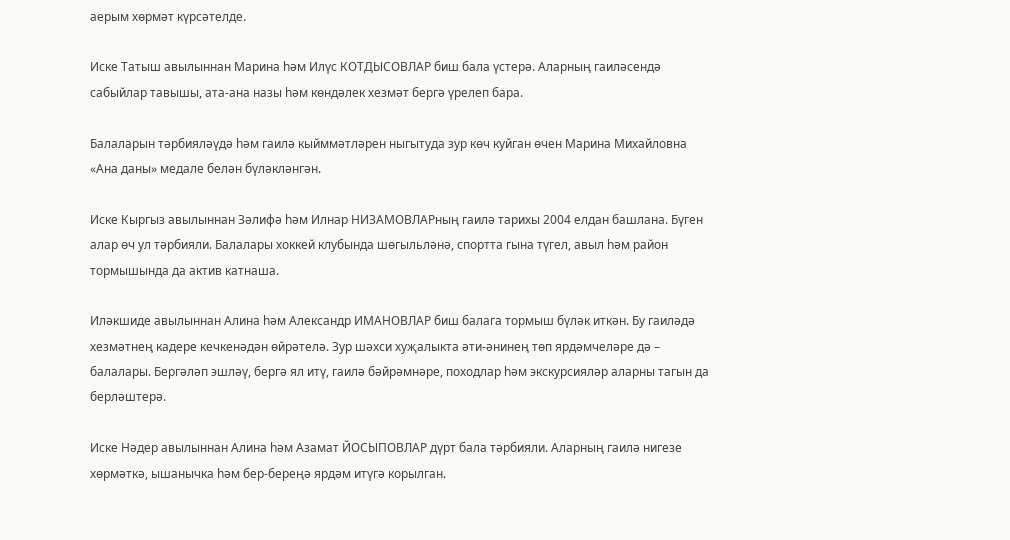аерым хөрмәт күрсәтелде.

Иске Татыш авылыннан Марина һәм Илүс КОТДЫСОВЛАР биш бала үстерә. Аларның гаиләсендә сабыйлар тавышы, ата-ана назы һәм көндәлек хезмәт бергә үрелеп бара.

Балаларын тәрбияләүдә һәм гаилә кыйммәтләрен ныгытуда зур көч куйган өчен Марина Михайловна «Ана даны» медале белән бүләкләнгән.

Иске Кыргыз авылыннан Зәлифә һәм Илнар НИЗАМОВЛАРның гаилә тарихы 2004 елдан башлана. Бүген алар өч ул тәрбияли. Балалары хоккей клубында шөгыльләнә, спортта гына түгел, авыл һәм район тормышында да актив катнаша.

Иләкшиде авылыннан Алина һәм Александр ИМАНОВЛАР биш балага тормыш бүләк иткән. Бу гаиләдә хезмәтнең кадере кечкенәдән өйрәтелә. Зур шәхси хуҗалыкта әти-әнинең төп ярдәмчеләре дә – балалары. Бергәләп эшләү, бергә ял итү, гаилә бәйрәмнәре, походлар һәм экскурсияләр аларны тагын да берләштерә.

Иске Нәдер авылыннан Алина һәм Азамат ЙОСЫПОВЛАР дүрт бала тәрбияли. Аларның гаилә нигезе хөрмәткә, ышанычка һәм бер-береңә ярдәм итүгә корылган.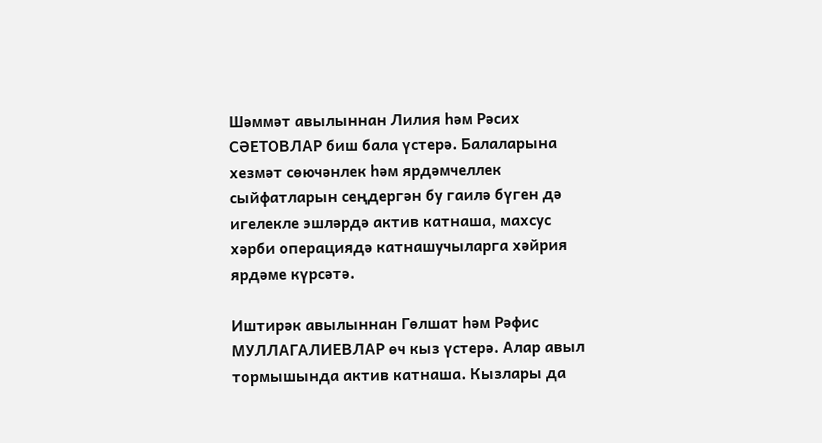Шәммәт авылыннан Лилия һәм Рәсих СӘЕТОВЛАР биш бала үстерә. Балаларына хезмәт сөючәнлек һәм ярдәмчеллек сыйфатларын сеңдергән бу гаилә бүген дә игелекле эшләрдә актив катнаша, махсус хәрби операциядә катнашучыларга хәйрия ярдәме күрсәтә.

Иштирәк авылыннан Гөлшат һәм Рәфис МУЛЛАГАЛИЕВЛАР өч кыз үстерә. Алар авыл тормышында актив катнаша. Кызлары да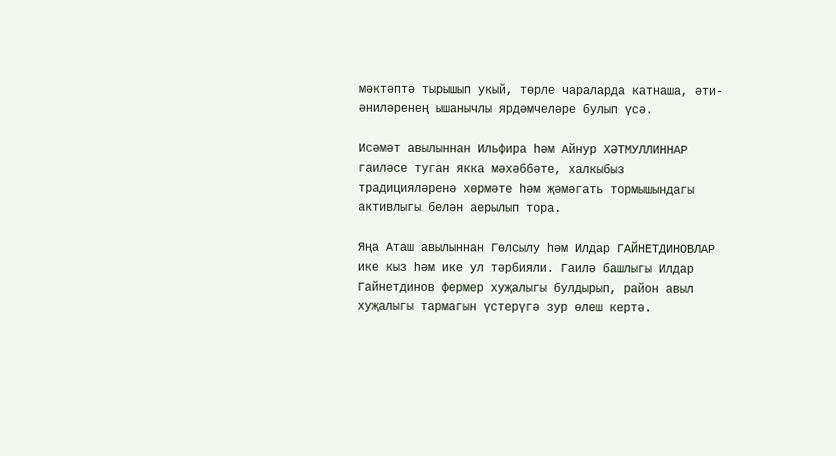мәктәптә тырышып укый, төрле чараларда катнаша, әти-әниләренең ышанычлы ярдәмчеләре булып үсә.

Исәмәт авылыннан Ильфира һәм Айнур ХӘТМУЛЛИННАР гаиләсе туган якка мәхәббәте, халкыбыз традицияләренә хөрмәте һәм җәмәгать тормышындагы активлыгы белән аерылып тора.

Яңа Аташ авылыннан Гөлсылу һәм Илдар ГАЙНЕТДИНОВЛАР ике кыз һәм ике ул тәрбияли. Гаилә башлыгы Илдар Гайнетдинов фермер хуҗалыгы булдырып, район авыл хуҗалыгы тармагын үстерүгә зур өлеш кертә.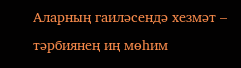Аларның гаиләсендә хезмәт – тәрбиянең иң мөһим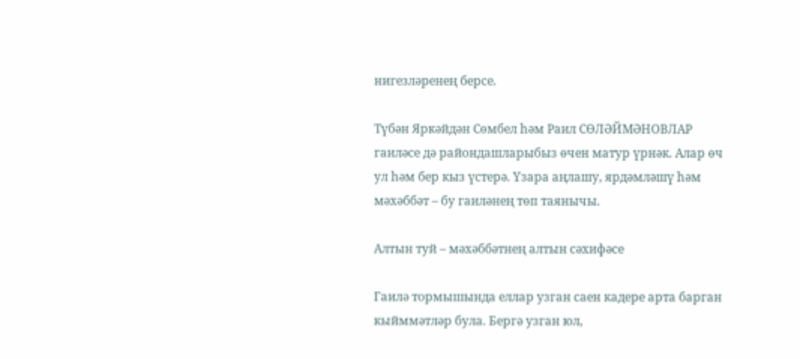нигезләренең берсе.

Түбән Яркәйдән Сөмбел һәм Раил СӨЛӘЙМӘНОВЛАР гаиләсе дә райондашларыбыз өчен матур үрнәк. Алар өч ул һәм бер кыз үстерә. Үзара аңлашу, ярдәмләшү һәм мәхәббәт – бу гаиләнең төп таянычы.

Алтын туй – мәхәббәтнең алтын сәхифәсе

Гаилә тормышында еллар узган саен кадере арта барган кыйммәтләр була. Бергә узган юл,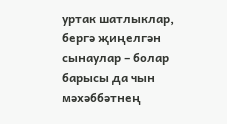уртак шатлыклар, бергә җиңелгән сынаулар – болар барысы да чын мәхәббәтнең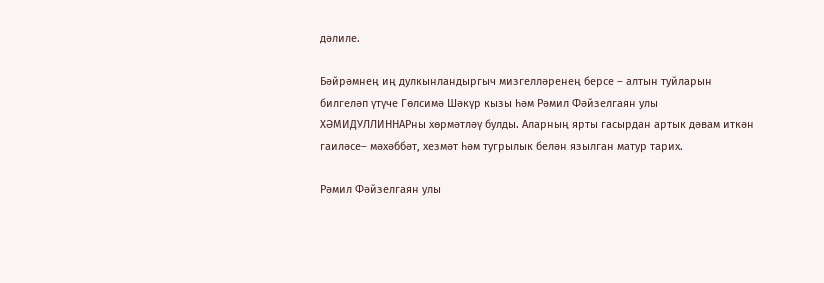дәлиле.

Бәйрәмнең иң дулкынландыргыч мизгелләренең берсе – алтын туйларын билгеләп үтүче Гөлсимә Шәкүр кызы һәм Рәмил Фәйзелгаян улы ХӘМИДУЛЛИННАРны хөрмәтләү булды. Аларның ярты гасырдан артык дәвам иткән гаиләсе– мәхәббәт, хезмәт һәм тугрылык белән язылган матур тарих.

Рәмил Фәйзелгаян улы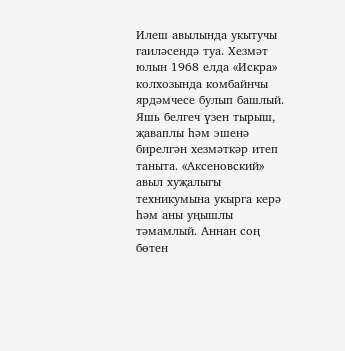Илеш авылында укытучы гаиләсендә туа. Хезмәт юлын 1968 елда «Искра» колхозында комбайнчы ярдәмчесе булып башлый. Яшь белгеч үзен тырыш, җаваплы һәм эшенә бирелгән хезмәткәр итеп таныта. «Аксеновский» авыл хуҗалыгы техникумына укырга керә һәм аны уңышлы тәмамлый. Аннан соң бөтен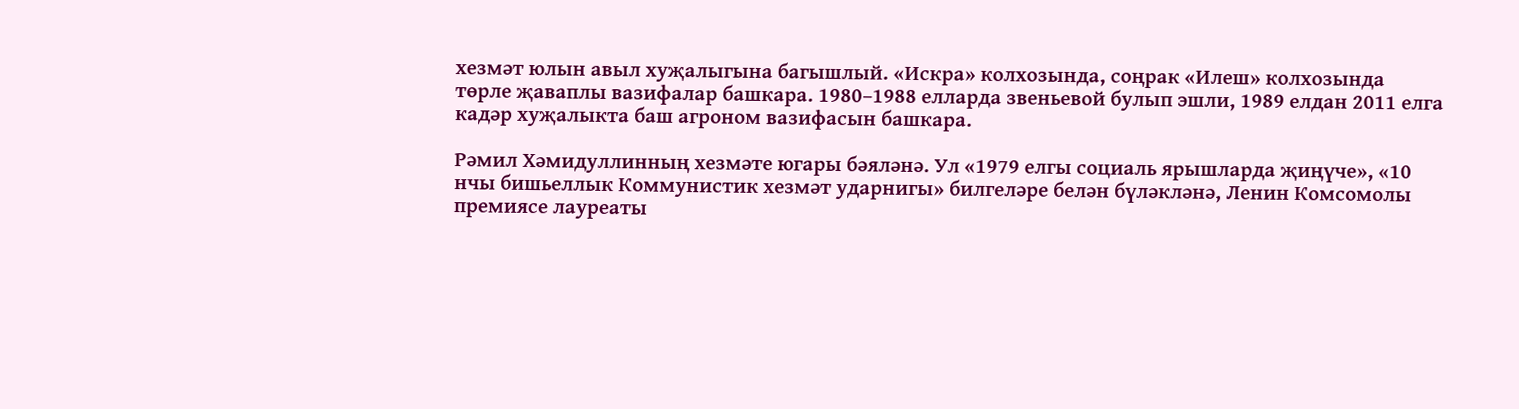хезмәт юлын авыл хуҗалыгына багышлый. «Искра» колхозында, соңрак «Илеш» колхозында төрле җаваплы вазифалар башкара. 1980–1988 елларда звеньевой булып эшли, 1989 елдан 2011 елга кадәр хуҗалыкта баш агроном вазифасын башкара.

Рәмил Хәмидуллинның хезмәте югары бәяләнә. Ул «1979 елгы социаль ярышларда җиңүче», «10 нчы бишьеллык Коммунистик хезмәт ударнигы» билгеләре белән бүләкләнә, Ленин Комсомолы премиясе лауреаты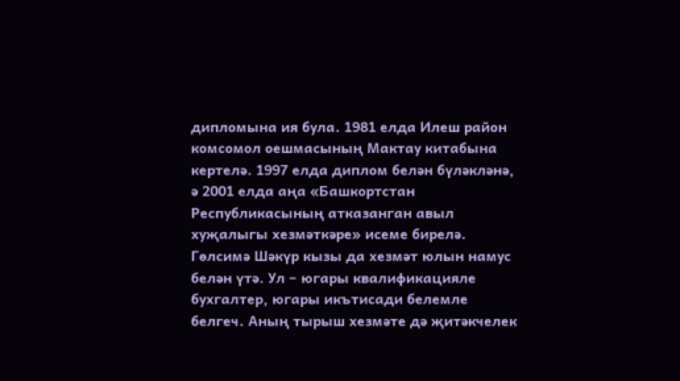дипломына ия була. 1981 елда Илеш район комсомол оешмасының Мактау китабына кертелә. 1997 елда диплом белән бүләкләнә, ә 2001 елда аңа «Башкортстан Республикасының атказанган авыл хуҗалыгы хезмәткәре» исеме бирелә. Гөлсимә Шәкүр кызы да хезмәт юлын намус белән үтә. Ул – югары квалификацияле бухгалтер, югары икътисади белемле белгеч. Аның тырыш хезмәте дә җитәкчелек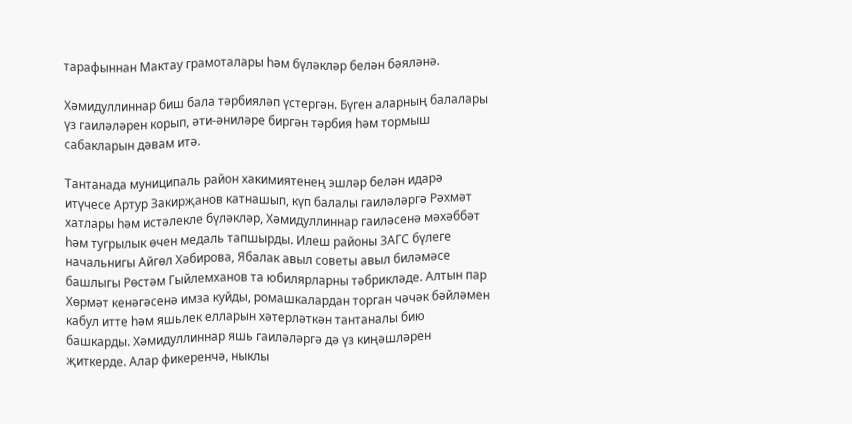тарафыннан Мактау грамоталары һәм бүләкләр белән бәяләнә.

Хәмидуллиннар биш бала тәрбияләп үстергән. Бүген аларның балалары үз гаиләләрен корып, әти-әниләре биргән тәрбия һәм тормыш сабакларын дәвам итә.

Тантанада муниципаль район хакимиятенең эшләр белән идарә итүчесе Артур Закирҗанов катнашып, күп балалы гаиләләргә Рәхмәт хатлары һәм истәлекле бүләкләр, Хәмидуллиннар гаиләсенә мәхәббәт һәм тугрылык өчен медаль тапшырды. Илеш районы ЗАГС бүлеге начальнигы Айгөл Хәбирова, Ябалак авыл советы авыл биләмәсе башлыгы Рөстәм Гыйлемханов та юбилярларны тәбрикләде. Алтын пар Хөрмәт кенәгәсенә имза куйды, ромашкалардан торган чәчәк бәйләмен кабул итте һәм яшьлек елларын хәтерләткән тантаналы бию башкарды. Хәмидуллиннар яшь гаиләләргә дә үз киңәшләрен җиткерде. Алар фикеренчә, ныклы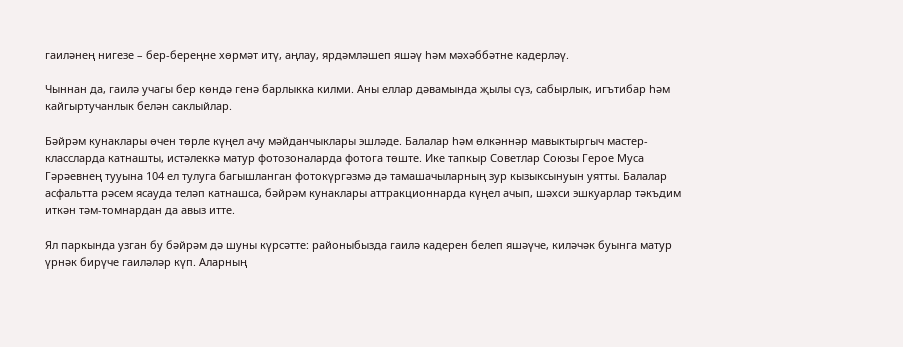гаиләнең нигезе – бер-береңне хөрмәт итү, аңлау, ярдәмләшеп яшәү һәм мәхәббәтне кадерләү.

Чыннан да, гаилә учагы бер көндә генә барлыкка килми. Аны еллар дәвамында җылы сүз, сабырлык, игътибар һәм кайгыртучанлык белән саклыйлар.

Бәйрәм кунаклары өчен төрле күңел ачу мәйданчыклары эшләде. Балалар һәм өлкәннәр мавыктыргыч мастер-классларда катнашты, истәлеккә матур фотозоналарда фотога төште. Ике тапкыр Советлар Союзы Герое Муса Гәрәевнең тууына 104 ел тулуга багышланган фотокүргәзмә дә тамашачыларның зур кызыксынуын уятты. Балалар асфальтта рәсем ясауда теләп катнашса, бәйрәм кунаклары аттракционнарда күңел ачып, шәхси эшкуарлар тәкъдим иткән тәм-томнардан да авыз итте.

Ял паркында узган бу бәйрәм дә шуны күрсәтте: районыбызда гаилә кадерен белеп яшәүче, киләчәк буынга матур үрнәк бирүче гаиләләр күп. Аларның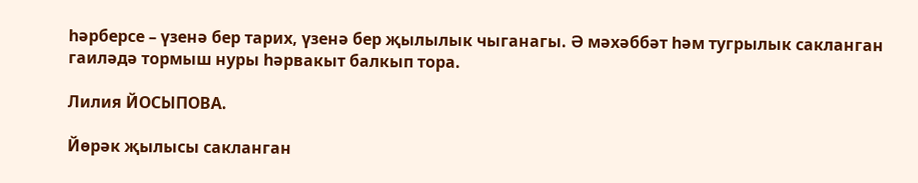һәрберсе – үзенә бер тарих, үзенә бер җылылык чыганагы. Ә мәхәббәт һәм тугрылык сакланган гаиләдә тормыш нуры һәрвакыт балкып тора.

Лилия ЙОСЫПОВА.

Йөрәк җылысы сакланган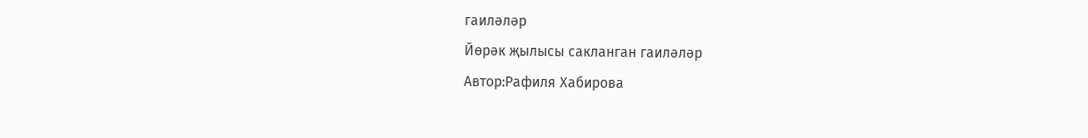гаиләләр
Йөрәк җылысы сакланган гаиләләр
Автор:Рафиля Хабирова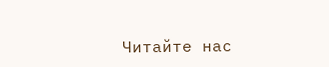Читайте нас